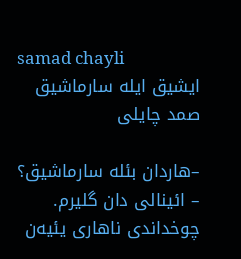samad chayli
ایشیق ایله سارماشیق
صمد چایلی

–هاردان بئله سارماشیق؟
– ائینالی دان گلیرم. چوخداندی ناهاری یئیه‌ن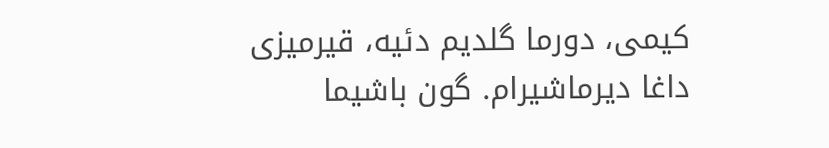کیمی، دورما گلدیم دئیه، قیرمیزی داغا دیرماشیرام. گون باشیما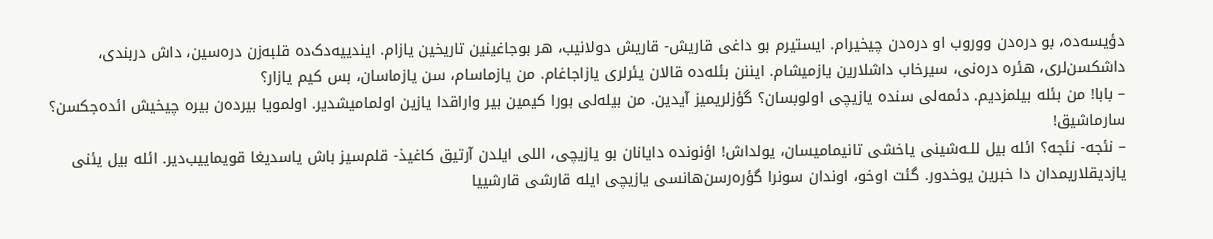دؤیسه‌ده، بو دره‌دن ووروب او دره‌دن چیخیرام. ایستیرم بو داغی قاریش- قاریش دولانیب، هر بوجاغینین تاریخین یازام. ایندییه‌دک‌ده قلبه‌زن دره‌سین، داش دربندی، داشکسن‌لری، هئره دره‌نی، سیرخاب داشلارین یازمیشام. ایننن بئله‌ده قالان یئرلری یازاجاغام. من یازماسام، سن یازماسان، بس کیم یازار؟
– بابا! من بئله بیلمزدیم. دئمه‌لی سنده یازیچی اولوبسان؟ گؤزلریمیز آیدین. من بیله‌لی بورا کیمین بیر واراقدا یازین اولمامیشدیر. اولمویا بیرده‌ن بیره چیخیش ائده‌جکسن؟ سارماشیق!
– نئجه- نئجه؟ ائله بیل للـه‌شینی یاخشی تانیمامیسان، یولداش! اؤنونده دایانان بو یازیچی، اللی ایلدن آرتیق کاغیذ- قلم‌سیز باش یاسدیغا قویماییب‌دیر. ائله بیل یئنی یازدیقلاریمدان دا خبرین یوخدور. گئت اوخو، اوندان سونرا گؤره‌رسن‌هانسی یازیچی ایله قارشی قارشییا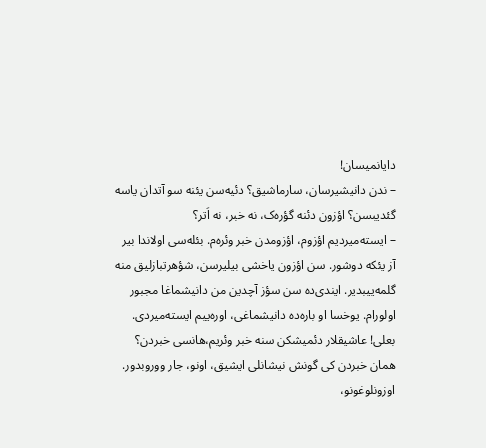دایانمیسان!
– ندن دانیشیرسان، سارماشیق؟ دئیه‌سن یئنه سو آتدان یاسه گئدیبسن؟ اؤزون دئنه گؤره‌ک، نه خبر، نه اَتر؟
– ایسته‌میردیم اؤزوم، اؤزومدن خبر وئره‌م. بئله‌سی اولاندا بیر آز یئکه دوشور. سن اؤزون یاخشی بیلیرسن، شؤهرتبازلیق منه گلمه‌ییبدیر. ایندی‌ده سن سؤز آچدین من دانیشماغا مجبور اولورام. یوخسا او باره‌ده دانیشماغی، اوره‌ییم ایسته‌میردی. بعلی! عاشیقلار دئمیشکن سنه خبر وئریم،‌هانسی خبردن؟ همان خبردن کی گونش نیشانلی ایشیق، اونو، جار ووروبدور. اوزونلوغونو،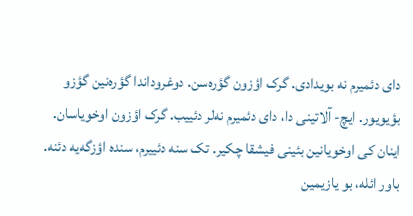دای دئمیرم نه بویدادی. گرک اؤزون گؤره‌سن. دوغروداندا گؤره‌نین گؤزو بؤیویور. ایچ- آلاتینی دا، دای دئمیرم نه‌لر دئییب. گرک اؤزون اوخویاسان. اینان کی اوخویانین بئینی فیشقا چکیر. تک سنه دئییرم، سنده اؤزگه‌یه دئنه. باور ائله، بو یازیمین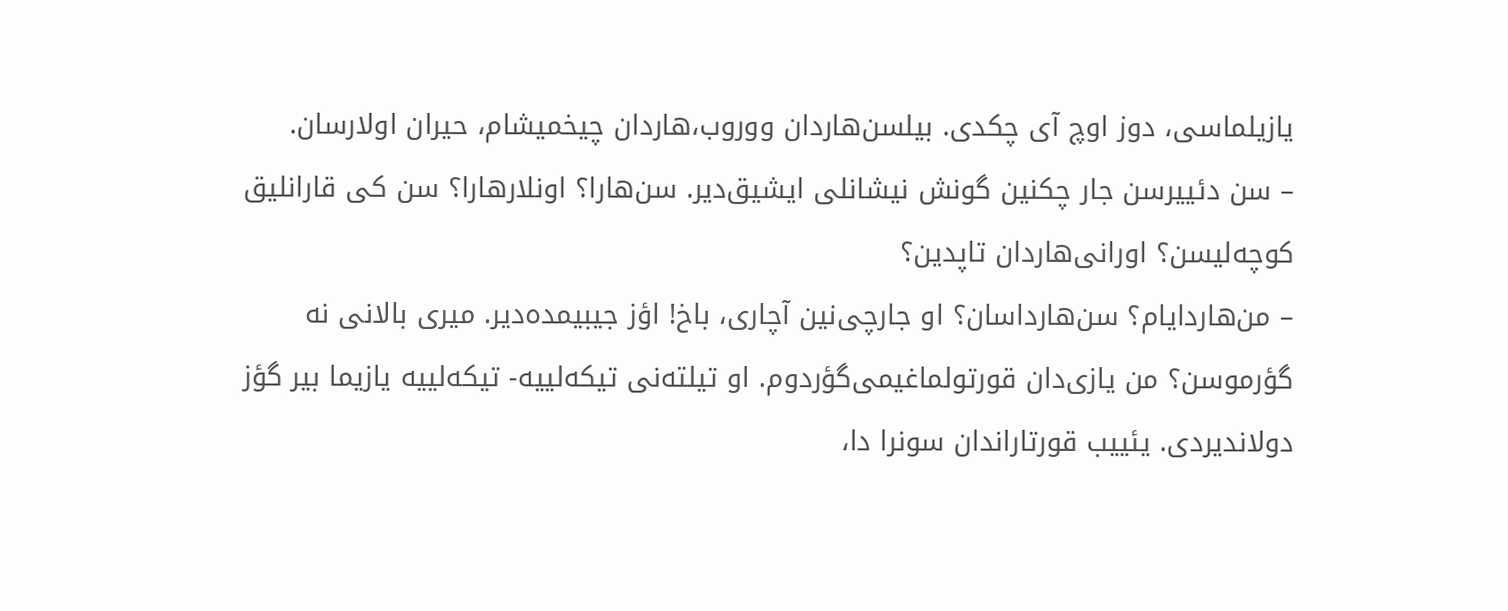یازیلماسی، دوز اوچ آی چکدی. بیلسن‌هاردان ووروب،‌هاردان چیخمیشام، حیران اولارسان.
– سن دئییرسن جار چکنین گونش نیشانلی ایشیق‌دیر. سن‌هارا؟ اونلار‌هارا؟ سن کی قارانلیق کوچه‌لیسن؟ اورانی‌هاردان تاپدین؟
– من‌هاردایام؟ سن‌هارداسان؟ او جارچی‌نین آچاری، باخ! اؤز جیبیمده‌دیر. میری بالانی نه گؤرموسن؟ من یازی‌دان قورتولماغیمی‌گؤردوم. او تیلته‌نی تیکه‌لییه- تیکه‌لییه یازیما بیر گؤز دولاندیردی. یئییب قورتاراندان سونرا دا،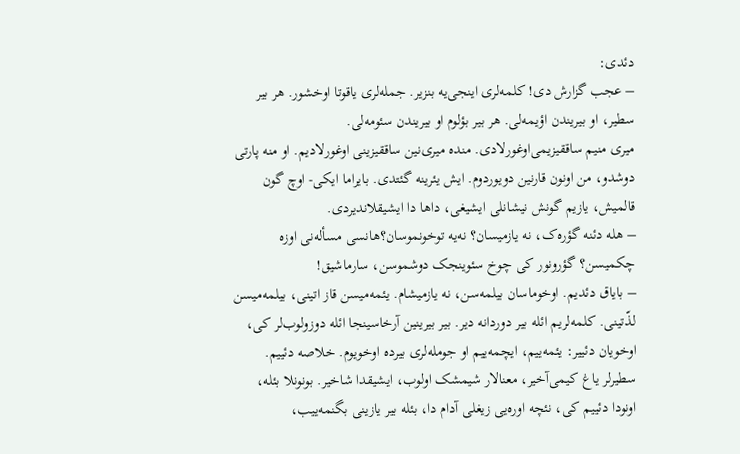دئدی:
– عجب گزارش دی! کلمه‌لری اینجی‌یه بنزیر. جمله‌لری یاقوتا اوخشور. هر بیر سطیر، او بیریندن اؤیمه‌لی. هر بیر بؤلوم او بیریندن سئومه‌لی.
میری منیم ساققیزیمی‌اوغورلادی. منده میری‌نین ساققیزینی اوغورلادیم. او منه پارتی دوشدو، من اونون قارنین دویوردوم. ایش یئرینه گئتدی. بایراما ایکی- اوچ گون قالمیش، یازیم گونش نیشانلی ایشیغی، داها دا ایشیقلاندیردی.
– هله دئنه گؤره‌ک، نه یازمیسان؟ نه‌یه توخونموسان؟‌هانسی مسأله‌نی اوزه چکمیسن؟ گؤرونور کی چوخ سئوینجک دوشموسن، سارماشیق!
– بایاق دئدیم. اوخوماسان بیلمه‌سن، نه یازمیشام. یئمه‌میسن قاز اتینی، بیلمه‌میسن لذّتینی. کلمه‌لریم ائله بیر دوردانه دیر. بیر بیرینین آرخاسینجا ائله دوزولوب‌لر کی، اوخویان دئییر: یئمه‌ییم، ایچمه‌ییم او جومله‌لری بیرده اوخویوم. خلاصه دئییم. سطیرلر یاغ کیمی‌آخیر، معنالار شیمشک اولوب، ایشیقدا شاخیر. بونونلا بئله، اونودا دئییم کی، نئچه اوره‌یی زیغلی آدام دا، بئله بیر یازینی بگنمه‌ییب،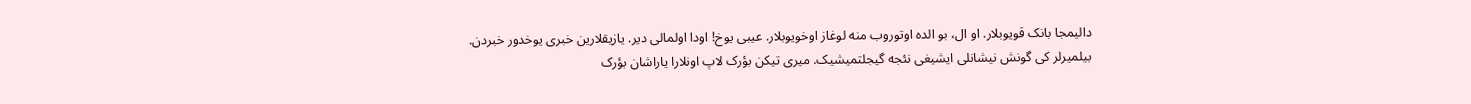دالیمجا بانک قویوبلار. او ال، بو الده اوتوروب منه لوغاز اوخویوبلار. عیبی یوخ! اودا اولمالی دیر. یازیقلارین خبری یوخدور خبردن. بیلمیرلر کی گونش نیشانلی ایشیغی نئجه گیجلتمیشیک. میری تیکن بؤرک لاپ اونلارا یاراشان بؤرک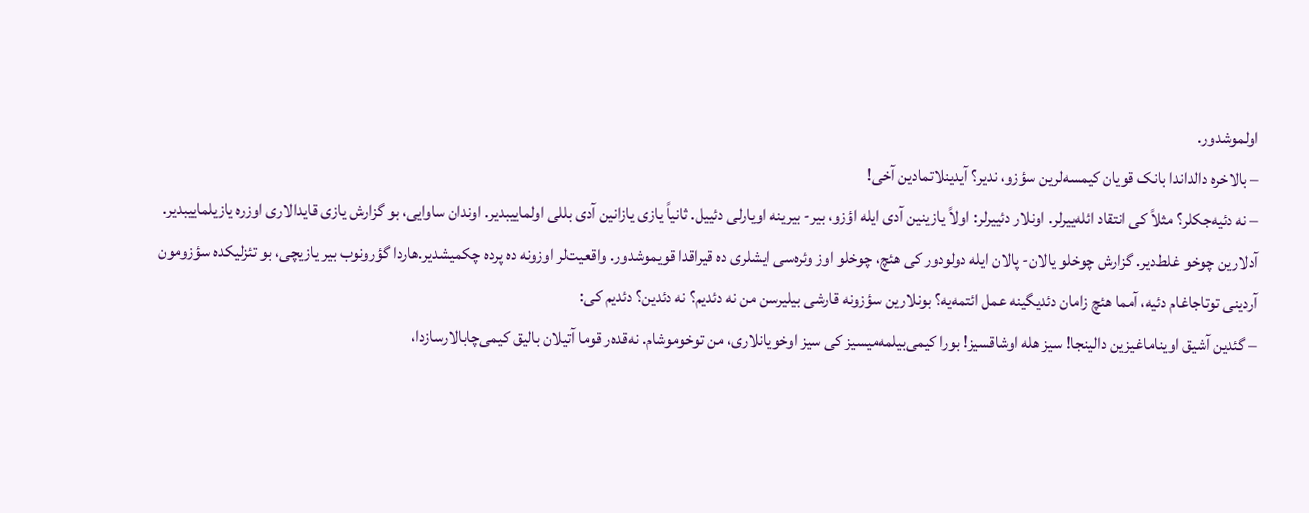اولموشدور.
– بالاخره دالداندا بانک قویان کیمسه‌لرین سؤزو، ندیر؟ آیدینلاتمادین آخی!
– نه دئیه‌جکلر؟ مثلاً کی انتقاد ائله‌ییرلر. اونلار دئییرلر: اولاً یازینین آدی ایله اؤزو، بیر- بیرینه اویارلی دئییل. ثانیاً یازی یازانین آدی بللی اولماییبدیر. اوندان ساوایی، بو گزارش یازی قایدالاری اوزره یازیلماییبدیر. آدلارین چوخو غلط‌دیر. گزارش چوخلو یالان- پالان ایله دولودور کی هئچ، چوخلو اوز وئره‌سی ایشلری ده قیراقدا قویموشدور. واقعیت‌لر اوزونه ده پرده چکمیشدیر.هاردا گؤرونوب بیر یازیچی، بو تئزلیکده سؤزومون آردینی توتاجاغام دئیه، آمما هئچ زامان دئدیگینه عمل ائتمه‌یه؟ بونلارین سؤزونه قارشی بیلیرسن من نه دئدیم؟ نه دئدین؟ دئدیم کی:
– گئدین آشیق اویناماغیزین دالینجا! سیز هله اوشاقسیز! بورا کیمی‌بیلمه‌میسیز کی سیز اوخویانلاری، من توخوموشام. نه‌قده‌ر قوما آتیلان بالیق کیمی‌چابالارسازدا،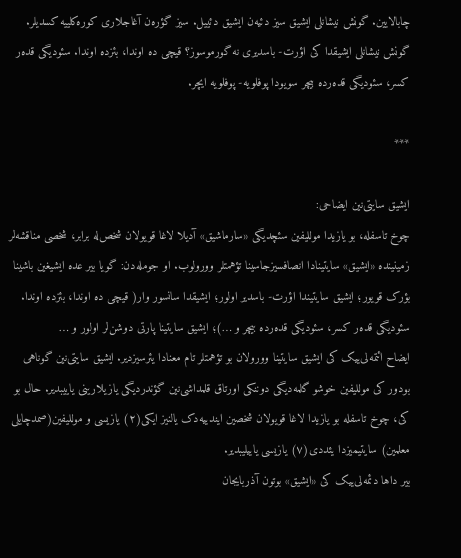چابالایین. گونش نیشانلی ایشیق سیز دئیه‌ن ایشیق دئییل. سیز گؤره‌ن آغاجلاری کوره‌کلییه کسدیلر. گونش نیشانلی ایشیقدا کی اؤرت- باسدیری نه گورموسوز؟ قیچی ده اوندا، بئزده اوندا. سئودیگی قده‌ر کسر، سئودیگی قده‌رده بیچر سویودا پوفلویه- پوفلویه ایچر.

***

ایشیق سایتی‌نین ایضاحی:
چوخ تاسفله، بو یازیدا موللیفین سئچدیگی «سارماشیق» آدیلا لاغا قویولان شخص‌له برابر، شخصی مناقشه‌لر زمینینده «ایشیق» سایتینادا انصافسیزجاسینا تؤهمتلر وورولوب. او جومله‌دن: گویا بیر عده ایشیغین باشینا بؤرک قویور؛ ایشیق سایتیندا اؤرت- باسدیر اولور؛ ایشیقدا سانسور وار( قیچی ده اوندا، بئزده اوندا. سئودیگی قده‌ر کسر، سئودیگی قده‌رده بیچر و …)؛ ایشیق سایتینا پارتی دوشن‌لر اولور و …
ایضاح ائتمه‌لی‌ییک کی ایشیق سایتینا وورولان بو تؤهمتلر تام معنادا یئرسیزدیر. ایشیق سایتی‌نین گوناهی بودور کی موللیفین خوشو گلمه‌دیگی دوننکی اورتاق قلمداشی‌نین گؤندردیگی یازیلارینی یاییبدیر. حال بو کی، چوخ تاسفله بو یازیدا لاغا قویولان شخصین ایندییه‌دک یالنیز ایکی(۲) یازیسی و موللیفین(صمدچایلی معلمین) سایتیمیزدا یئددی(۷) یازیسی یاییلیبدیر.
بیر داها دئمه‌لی‌ییک کی «ایشیق» بوتون آذربایجان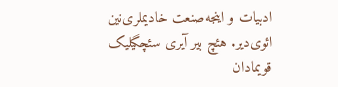ادبیات و اینجه‌صنعت خادیملری‌نین ائوی‌دیر. هئچ بیر آیری سئچگیلیک قویمادان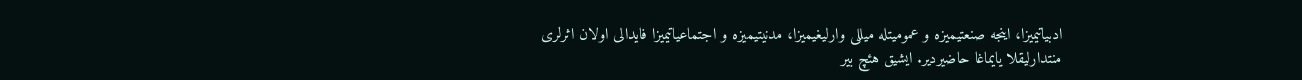ادبیاتیمیزا، اینجه صنعتیمیزه و عمومیتله میللی وارلیغیمیزا، مدنیتیمیزه و اجتماعیاتیمیزا فایدالی اولان اثرلری منتدارلیقلا یایماغا حاضیردیر. ایشیق هئچ بیر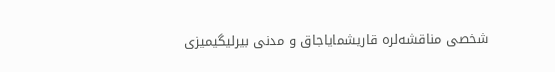شخصی مناقشه‌لره قاریشمایاجاق و مدنی بیرلیگیمیزی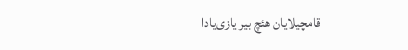قامچیلایان هئچ بیر یازی‌یادا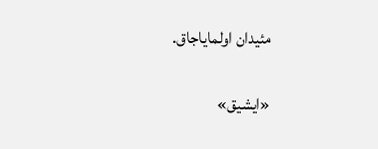مئیدان اولمایاجاق.

«ایشیق»